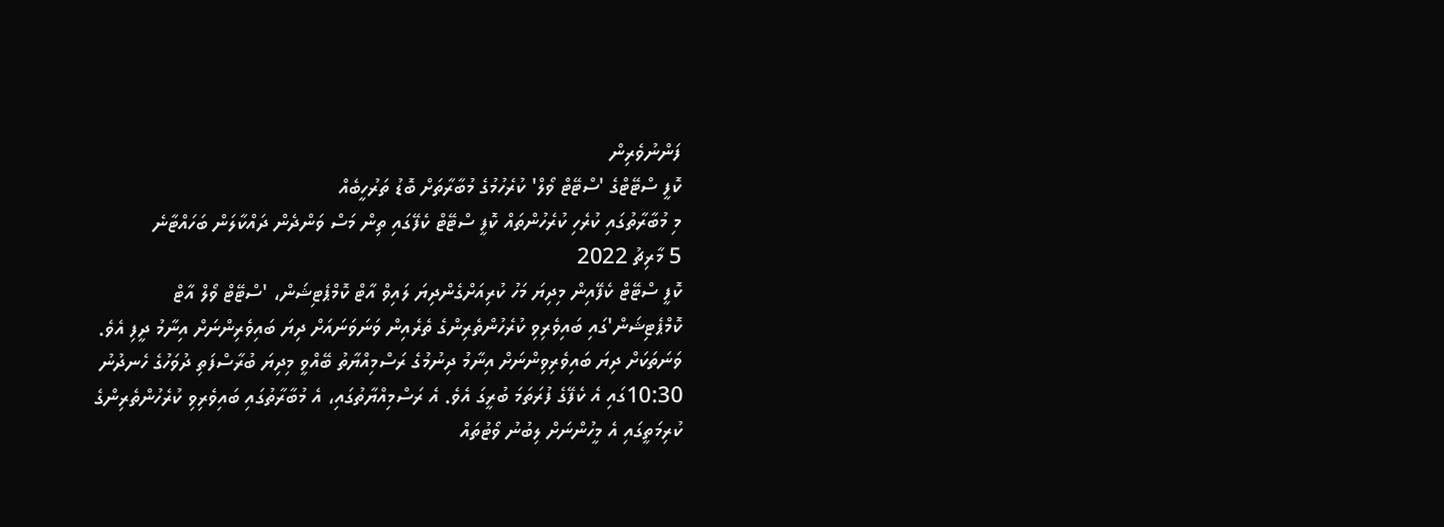ފަންނުވެރިން
ކޮފީ ސްޓޭޓްގެ 'ސްޓޭޓް ވޯލް' ކުރެހުމުގެ މުބާރާތަށް ބޮޑު ތަރުހީބެއް
މި މުބާރާތުގައި ކުރެހި ކުރެހުންތައް ކޮފީ ސްޓޭޓް ކެފޭގައި ތިން މަސް ވަންދެން ދައްކާލަން ބަހައްޓާނެ
5 މާރިޗު 2022
ކޮފީ ސްޓޭޓް ކެފޭއިން މިދިޔަ މަހު ކުރިއަށްގެންދިޔަ ލައިވް އާޓް ކޮމްޕެޓިޝަން، 'ސްޓޭޓް ވޯލް އާޓް ކޮމްޕެޓިޝަން'ގައި ބައިވެރިވި ކުރެހުންތެރިންގެ ތެރެއިން ވަނަވަނައަށް ދިޔަ ބައިވެރިންނަށް އިނާމު ދީފި އެވެ.
ވަނަތަކަށް ދިޔަ ބައިވެރިވިންނަށް އިނާމު ދިނުމުގެ ރަސްމިއްޔާތު ބޭއްވީ މިދިޔަ ބުރާސްފަތި ދުވަހުގެ ހެނދުނު 10:30ގައި އެ ކެފޭގެ ފުރަތަމަ ބުރީގަ އެވެ. އެ ރަސްމިއްޔާތުގައި، އެ މުބާރާތުގައި ބައިވެރިވި ކުރެހުންތެރިންގެ ކުރިމަތީގައި އެ މީހުންނަށް ލިބުނު ވޯޓުތައް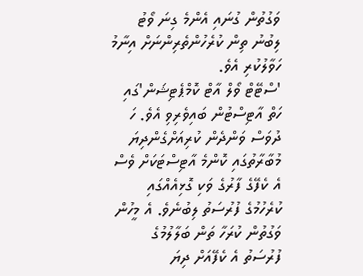ވަގުތުން ގުނައި އެންމެ ގިނަ ވޯޓު ލިބުނު ތިން ކުރެހުންތެރިންނަށް އިނާމު ހަވާލުކުރި އެވެ.
'ސްޓޭޓް ވޯލް އާޓް ކޮމްޕެޓިޝަން'ގައި ހަތް އާޓިސްޓުން ބައިވެރިވި އެވެ. ހަ ދުވަސް ވަންދެން ކުރިއަށްގެންދިޔަ މުބާރާތުގައި ކޮންމެ އާޓިސްޓަކަށް ވެސް އެ ކެފޭގެ ފާރުގެ ވަކި ގޮޅިއެއްގައި ކުރެހުމުގެ ފުރުސަތު ލިބުނެވެ. އެ މީހުން ވަގުތުން ކުރަހާ ތަން ބަލާލުމުގެ ފުރުސަތު އެ ކެފޭއަށް ދިޔަ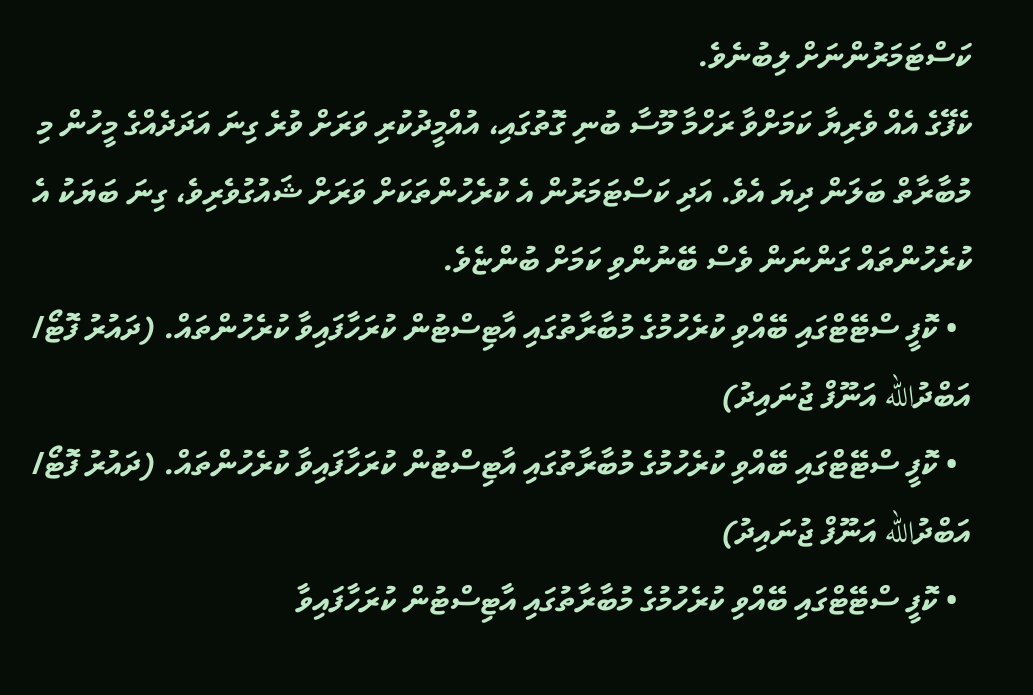ކަސްޓަމަރުންނަށް ލިބުނެވެ.
ކެފޭގެ އެއް ވެރިޔާ ކަމަށްވާ ރަހްމާ މޫސާ ބުނި ގޮތުގައި، އުއްމީދުކުރި ވަރަށް ވުރެ ގިނަ އަދަދެއްގެ މީހުން މި މުބާރާތް ބަލަން ދިޔަ އެވެ. އަދި ކަސްޓަމަރުން އެ ކުރެހުންތަކަށް ވަރަށް ޝައުގުވެރިވެ، ގިނަ ބަޔަކު އެ ކުރެހުންތައް ގަންނަން ވެސް ބޭނުންވި ކަމަށް ބުންޏެވެ.
  • ކޮފީ ސްޓޭޓްގައި ބޭއްވި ކުރެހުމުގެ މުބާރާތުގައި އާޓިސްޓުން ކުރަހާފައިވާ ކުރެހުންތައް. (ދައުރު ފޮޓޯ/ އަބްދުالله އަނޫފް ޖުނައިދު)
  • ކޮފީ ސްޓޭޓްގައި ބޭއްވި ކުރެހުމުގެ މުބާރާތުގައި އާޓިސްޓުން ކުރަހާފައިވާ ކުރެހުންތައް. (ދައުރު ފޮޓޯ/ އަބްދުالله އަނޫފް ޖުނައިދު)
  • ކޮފީ ސްޓޭޓްގައި ބޭއްވި ކުރެހުމުގެ މުބާރާތުގައި އާޓިސްޓުން ކުރަހާފައިވާ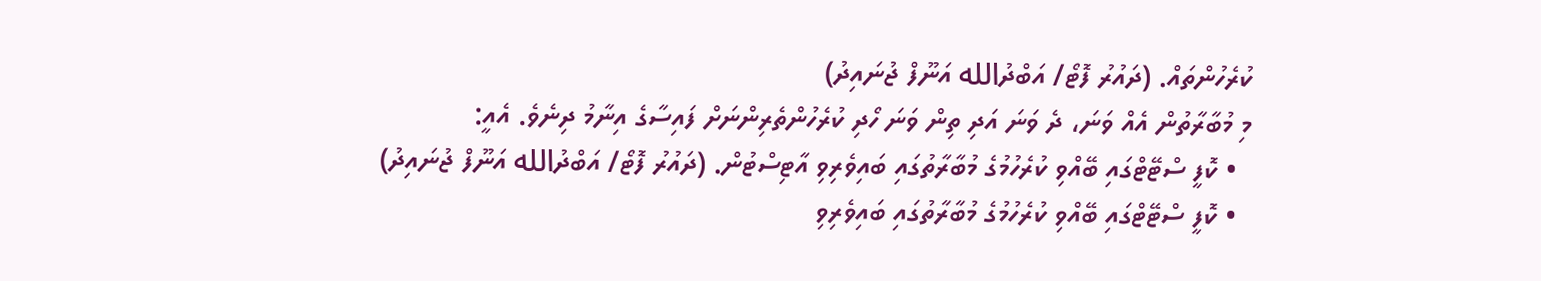ކުރެހުންތައް. (ދައުރު ފޮޓޯ/ އަބްދުالله އަނޫފް ޖުނައިދު)
މި މުބާރާތުން އެއް ވަނަ، ދެ ވަނަ އަދި ތިން ވަނަ ހޯދި ކުރެހުންތެރިންނަށް ފައިސާގެ އިނާމު ދިނެވެ. އެއީ:
  • ކޮފީ ސްޓޭޓްގައި ބޭއްވި ކުރެހުމުގެ މުބާރާތުގައި ބައިވެރިވި އާޓިސްޓުން. (ދައުރު ފޮޓޯ/ އަބްދުالله އަނޫފް ޖުނައިދު)
  • ކޮފީ ސްޓޭޓްގައި ބޭއްވި ކުރެހުމުގެ މުބާރާތުގައި ބައިވެރިވި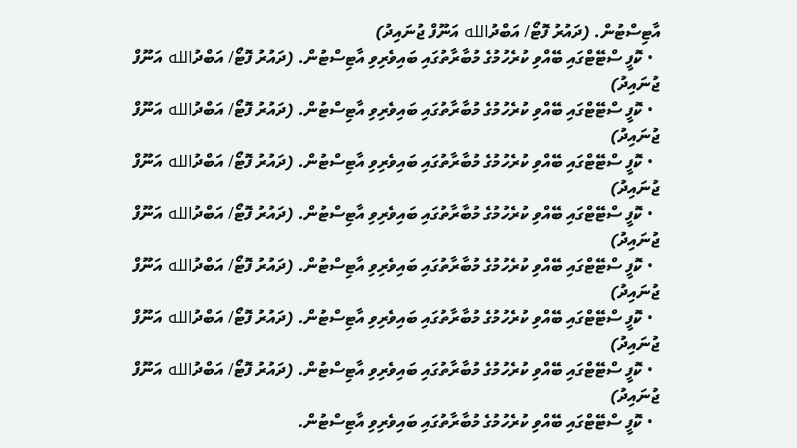އާޓިސްޓުން. (ދައުރު ފޮޓޯ/ އަބްދުالله އަނޫފް ޖުނައިދު)
  • ކޮފީ ސްޓޭޓްގައި ބޭއްވި ކުރެހުމުގެ މުބާރާތުގައި ބައިވެރިވި އާޓިސްޓުން. (ދައުރު ފޮޓޯ/ އަބްދުالله އަނޫފް ޖުނައިދު)
  • ކޮފީ ސްޓޭޓްގައި ބޭއްވި ކުރެހުމުގެ މުބާރާތުގައި ބައިވެރިވި އާޓިސްޓުން. (ދައުރު ފޮޓޯ/ އަބްދުالله އަނޫފް ޖުނައިދު)
  • ކޮފީ ސްޓޭޓްގައި ބޭއްވި ކުރެހުމުގެ މުބާރާތުގައި ބައިވެރިވި އާޓިސްޓުން. (ދައުރު ފޮޓޯ/ އަބްދުالله އަނޫފް ޖުނައިދު)
  • ކޮފީ ސްޓޭޓްގައި ބޭއްވި ކުރެހުމުގެ މުބާރާތުގައި ބައިވެރިވި އާޓިސްޓުން. (ދައުރު ފޮޓޯ/ އަބްދުالله އަނޫފް ޖުނައިދު)
  • ކޮފީ ސްޓޭޓްގައި ބޭއްވި ކުރެހުމުގެ މުބާރާތުގައި ބައިވެރިވި އާޓިސްޓުން. (ދައުރު ފޮޓޯ/ އަބްދުالله އަނޫފް ޖުނައިދު)
  • ކޮފީ ސްޓޭޓްގައި ބޭއްވި ކުރެހުމުގެ މުބާރާތުގައި ބައިވެރިވި އާޓިސްޓުން. (ދައުރު ފޮޓޯ/ އަބްދުالله އަނޫފް ޖުނައިދު)
  • ކޮފީ ސްޓޭޓްގައި ބޭއްވި ކުރެހުމުގެ މުބާރާތުގައި ބައިވެރިވި އާޓިސްޓުން. (ދައުރު ފޮޓޯ/ އަބްދުالله އަނޫފް ޖުނައިދު)
  • ކޮފީ ސްޓޭޓްގައި ބޭއްވި ކުރެހުމުގެ މުބާރާތުގައި ބައިވެރިވި އާޓިސްޓުން.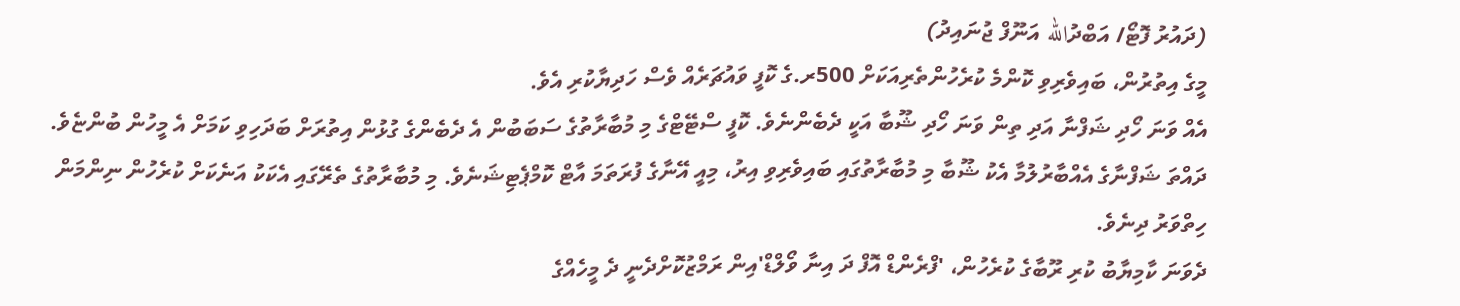(ދައުރު ފޮޓޯ/ އަބްދުالله އަނޫފް ޖުނައިދު)
މީގެ އިތުރުން، ބައިވެރިވި ކޮންމެ ކުރެހުންތެރިއަކަށް 500ރ.ގެ ކޮފީ ވައުޗަރެއް ވެސް ހަދިޔާކުރި އެވެ.
އެއް ވަނަ ހޯދި ޝަފްނާ އަދި ތިން ވަނަ ހޯދި ޝޫބާ އަކީ ދެބެންނެވެ. ކޮފީ ސްޓޭޓްގެ މި މުބާރާތުގެ ސަބަބުން އެ ދެބެންގެ ގުޅުން އިތުރަށް ބަދަހިވި ކަމަށް އެ މީހުން ބުންޏެވެ. ދައްތަ ޝަފްނާގެ އެއްބާރުލުމާ އެކު ޝޫބާ މި މުބާރާތުގައި ބައިވެރިވި އިރު، މިއީ އޭނާގެ ފުރަތަމަ އާޓް ކޮމްޕެޓިޝަނެވެ. މި މުބާރާތުގެ ތެރޭގައި އެކަކު އަނެކަށް ކުރެހުން ނިންމަން ހިތްވަރު ދިނެވެ.
ދެވަނަ ކާމިޔާބު ކުރި ރޫބާގެ ކުރެހުން، 'ފްރެންޑް އޮފް ދަ އިނާ ވޯލްޑް'އިން ރަމްޒުކޮށްދެނީ ދެ މީހެއްގެ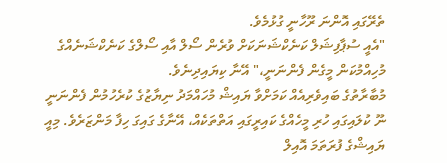ތެރޭގައި އޮންނަ ރޫހާނީ ގުޅުމެވެ.
"އެއީ ސުޕާފިޝަލް ކަނެކްޝަނަކަށް ވުރެން ސޯލް އާއި ސޯލްގެ ކަނެކްޝަނެއްގެ މުހިއްމުކަން މީގެން ފެންނަނީ،" އޭނާ ކިޔައިދިނެވެ.
މުބާރާތުގެ ބައިވެރިއެއް ކަމަށްވާ ޔައިޝް މުހައްމަދު ނިޔާޒުގެ ކުރެހުމުން ފެންނަނީ ނޫ ކުލައިގައި ހުރި މީހެއްގެ ކައިރީގައި އަތްތަކެއް، އޭނާގެ ގައިގަ ހިފާ މަންޒަރެވެ. މިއީ ޔައިޝްގެ ފުރަތަމަ އޮއިލް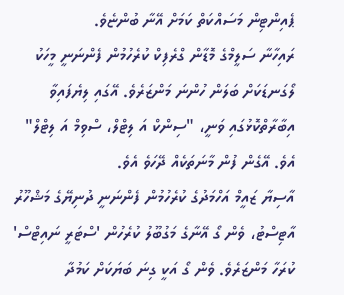ޕެއިންޓިން މަސައްކަތް ކަމަށް އޭނާ ބުންޏެވެ.
ރައިހާނާ ސަލީމްގެ މޮޑާން ގްރެފިކް ކުރެހުމުން ފެންނަނީ މީހަކު ލޯގަނޑަކަށް ބަލަން ހުންނަ މަންޒަރެވެ. އޭގައި ލިޔެފައިވާ އިބާރާތްކޮޅުގައި ވަނީ، "ސިންކް އަ ލިޓްލް، ސްވިމް އަ ލިޓްލް" އެވެ. އޭގެން ފުން މާނަތަކެއް ދޭހަވެ އެވެ.
އާސިޔާ ޒައީމް އަހްމަދުގެ ކުރެހުމުން ފެންނަނީ ދުނިޔޭގެ މަޝްހޫރު އާޓިސްޓު، ވެން ގޯ އޭނާގެ މަގުބޫލު ކުރެހުން 'ސްޓަރީ ނައިޓްސް' ކުރަހާ މަންޒަރެވެ. ވެން ގޯ އަކީ ގިނަ ބަޔަކަށް ކަމުދާ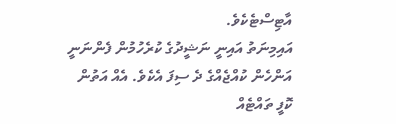އާޓިސްޓެކެވެ.
އައިމިނަތު އައިނީ ނަޝީދުގެ ކުރެހުމުން ފެންނަނީ އަންހެން ކުއްޖެއްގެ ދެ ސިފަ އެކެވެ. އެއް އަތުން ކޮފީ ތައްޓެއް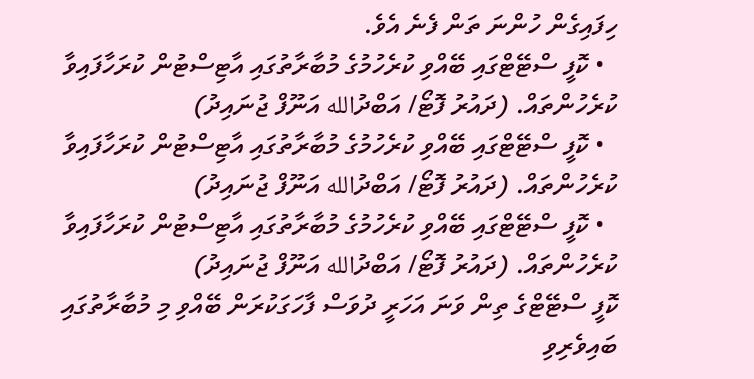ހިފައިގެން ހުންނަ ތަން ފެނެ އެވެ.
  • ކޮފީ ސްޓޭޓްގައި ބޭއްވި ކުރެހުމުގެ މުބާރާތުގައި އާޓިސްޓުން ކުރަހާފައިވާ ކުރެހުންތައް. (ދައުރު ފޮޓޯ/ އަބްދުالله އަނޫފް ޖުނައިދު)
  • ކޮފީ ސްޓޭޓްގައި ބޭއްވި ކުރެހުމުގެ މުބާރާތުގައި އާޓިސްޓުން ކުރަހާފައިވާ ކުރެހުންތައް. (ދައުރު ފޮޓޯ/ އަބްދުالله އަނޫފް ޖުނައިދު)
  • ކޮފީ ސްޓޭޓްގައި ބޭއްވި ކުރެހުމުގެ މުބާރާތުގައި އާޓިސްޓުން ކުރަހާފައިވާ ކުރެހުންތައް. (ދައުރު ފޮޓޯ/ އަބްދުالله އަނޫފް ޖުނައިދު)
ކޮފީ ސްޓޭޓްގެ ތިން ވަނަ އަހަރީ ދުވަސް ފާހަގަކުރަން ބޭއްވި މި މުބާރާތުގައި ބައިވެރިވި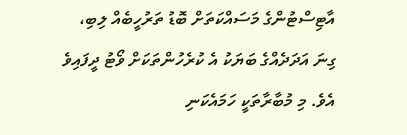އާޓިސްޓުންގެ މަސައްކަތަށް ބޮޑު ތަރުހީބެއް ލިބި، ގިނަ އަދަދެއްގެ ބަޔަކު އެ ކުރެހުންތަކަށް ވޯޓު ދީފައިވެ އެވެ. މި މުބާރާތަކީ ހަމައެކަނި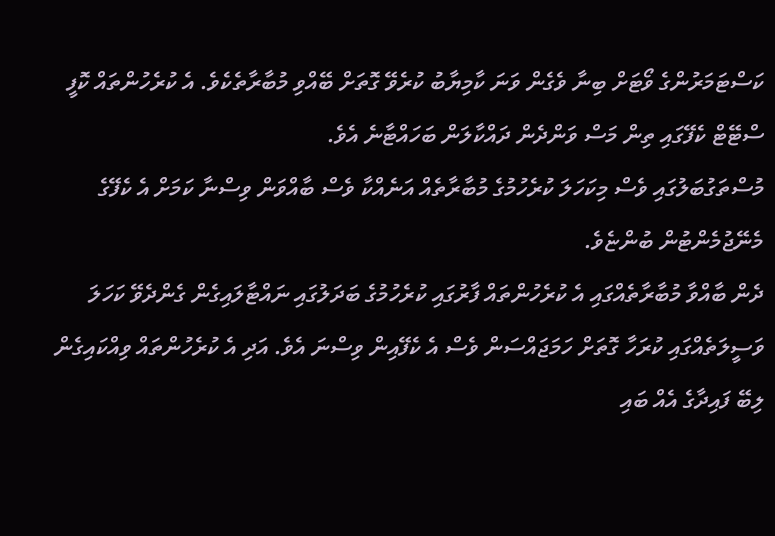ކަސްޓަމަރުންގެ ވޯޓަށް ބިނާ ވެގެން ވަނަ ކާމިޔާބު ކުރެވޭ ގޮތަށް ބޭއްވި މުބާރާތެކެވެ. އެ ކުރެހުންތައް ކޮފީ ސްޓޭޓް ކެފޭގައި ތިން މަސް ވަންދެން ދައްކާލަން ބަހައްޓާނެ އެވެ.
މުސްތަގުބަލުގައި ވެސް މިކަހަލަ ކުރެހުމުގެ މުބާރާތެއް އަނެއްކާ ވެސް ބާއްވަން ވިސްނާ ކަމަށް އެ ކެފޭގެ މެނޭޖުމެންޓުން ބުންޏެވެ.
ދެން ބާއްވާ މުބާރާތެއްގައި އެ ކުރެހުންތައް ފާރުގައި ކުރެހުމުގެ ބަދަލުގައި ނައްޓާލައިގެން ގެންދެވޭ ކަހަލަ ވަސީލަތެއްގައި ކުރަހާ ގޮތަށް ހަމަޖައްސަން ވެސް އެ ކެފޭއިން ވިސްނަ އެވެ. އަދި އެ ކުރެހުންތައް ވިއްކައިގެން ލިބޭ ފައިދާގެ އެއް ބައި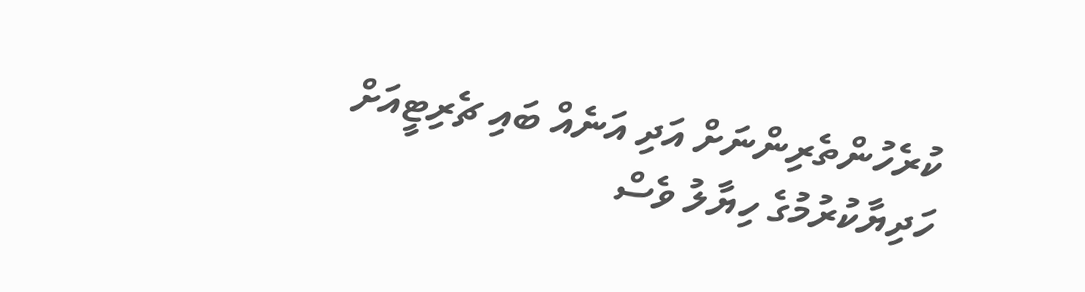ކުރެހުންތެރިންނަށް އަދި އަނެއް ބައި ޗެރިޓީއަށް ހަދިޔާކުރުމުގެ ހިޔާލު ވެސް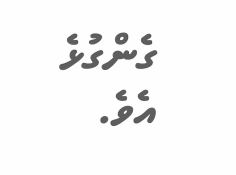ގެންގުޅެ އެވެ.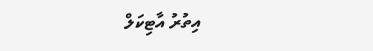އިތުރު އާޓިކަލް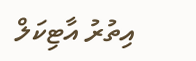އިތުރު އާޓިކަލް